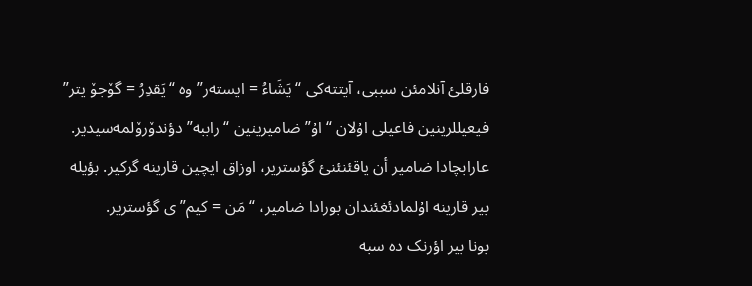فارقلئ آنلامئن سببی، آیتتەکی “یَشَاءُ = ایستەر” وە “یَقدِرُ = گۆجۆ یتر” فیعیللرینین فاعیلی اۇلان “اۇ” ضامیرینین “راببە” دؤندۆرۆلمەسیدیر. عارابچادا ضامیر أن یاقئنئنئ گؤستریر، اوزاق ایچین قارینە گرکیر. بؤیلە بیر قارینە اۇلمادئغئندان بورادا ضامیر، “مَن = کیم”ی گؤستریر.
بونا بیر اؤرنک دە سبە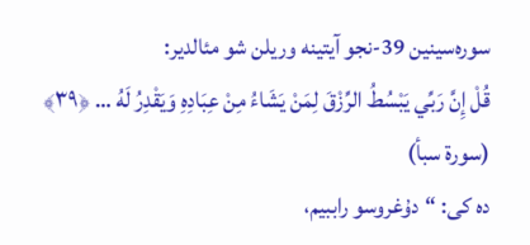سورەسینین 39-نجو آیتینە وریلن شو مئالدیر:
قُلْ إِنَّ رَبِّي يَبْسُطُ الرِّزْقَ لِمَنْ يَشَاءُ مِنْ عِبَادِهِ وَيَقْدِرُ لَهُ … ﴿۳۹﴾ (سورة سبأ)
دە کی: “دۇغروسو راببیم،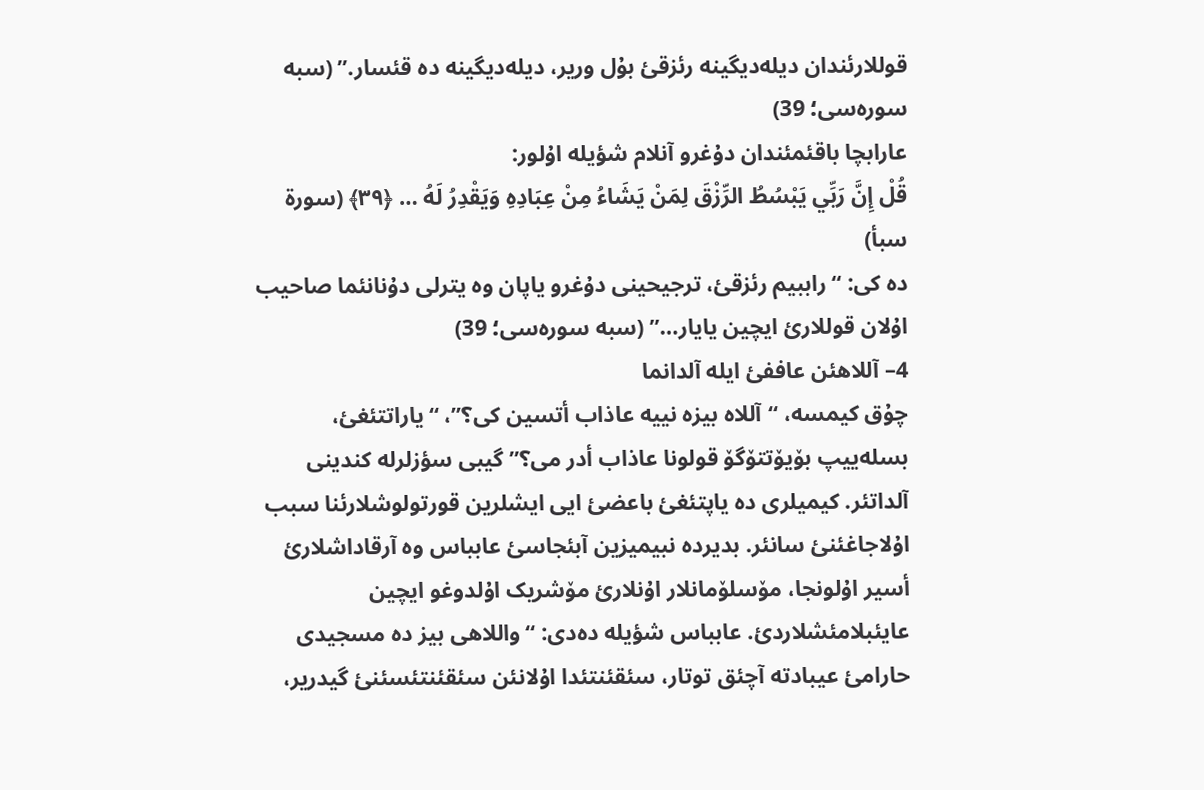قوللارئندان دیلەدیگینە رئزقئ بۇل وریر، دیلەدیگینە دە قئسار.” (سبە سورەسی؛ 39)
عارابچا باقئمئندان دۇغرو آنلام شؤیلە اۇلور:
قُلْ إِنَّ رَبِّي يَبْسُطُ الرِّزْقَ لِمَنْ يَشَاءُ مِنْ عِبَادِهِ وَيَقْدِرُ لَهُ … ﴿۳۹﴾ (سورة سبأ)
دە کی: “راببیم رئزقئ، ترجیحینی دۇغرو یاپان وە یترلی دۇنانئما صاحیب اۇلان قوللارئ ایچین یایار…” (سبە سورەسی؛ 39)
4– آللاهئن عاففئ ایلە آلدانما
چۇق کیمسە، “آللاە بیزە نییە عاذاب أتسین کی؟”، “یاراتتئغئ، بسلەییپ بۆیۆتتۆگۆ قولونا عاذاب أدر می؟” گیبی سؤزلرلە کندینی آلداتئر. کیمیلری دە یاپتئغئ باعضئ ایی ایشلرین قورتولوشلارئنا سبب اۇلاجاغئنئ سانئر. بدیردە نبیمیزین آبئجاسئ عابباس وە آرقاداشلارئ أسیر اۇلونجا، مۆسلۆمانلار اۇنلارئ مۆشریک اۇلدوغو ایچین عایئبلامئشلاردئ. عابباس شؤیلە دەدی: “واللاهی بیز دە مسجیدی حارامئ عیبادتە آچئق توتار، سئقئنتئدا اۇلانئن سئقئنتئسئنئ گیدریر،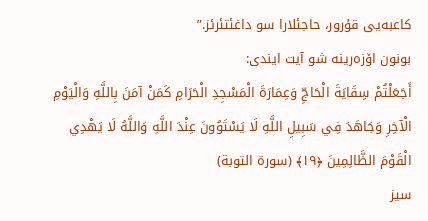کاعبەیی قۇرور، حاجئلارا سو داغئتئرئز.”
بونون اۆزەرینە شو آیت ایندی:
أَجَعَلْتُمْ سِقَايَةَ الْحَاجِّ وَعِمَارَةَ الْمَسْجِدِ الْحَرَامِ كَمَنْ آمَنَ بِاللَّهِ وَالْيَوْمِ الْآخِرِ وَجَاهَدَ فِي سَبِيلِ اللَّهِ لَا يَسْتَوُونَ عِنْدَ اللَّهِ وَاللَّهُ لَا يَهْدِي الْقَوْمَ الظَّالِمِينَ ﴿۱۹﴾ (سورة التوبة)
سیز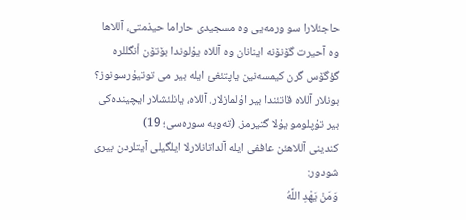حاجئلارا سو ورمەیی وە مسجیدی حاراما حیذمتی، آللاها وە آحیرت گۆنۆنە اینانان وە آللاە یۇلوندا بۆتۆن أنگللرە گؤگۆس گرن کیمسەنین یاپتئغئ ایلە بیر می توتیۇرسونوز؟ بونلار آللاە قاتئندا بیر اۇلمازلار. آللاە، یانلئشلار ایچیندەکی بیر تۇپلومو یۇلا گتیرمز. (تەوبە سورەسی؛ 19)
کندینی آللاهئن عاففی ایلە آلداتانلارلا ایلگیلی آیتلردن بیری شودور:
وَمَنْ يَهْدِ اللَّهُ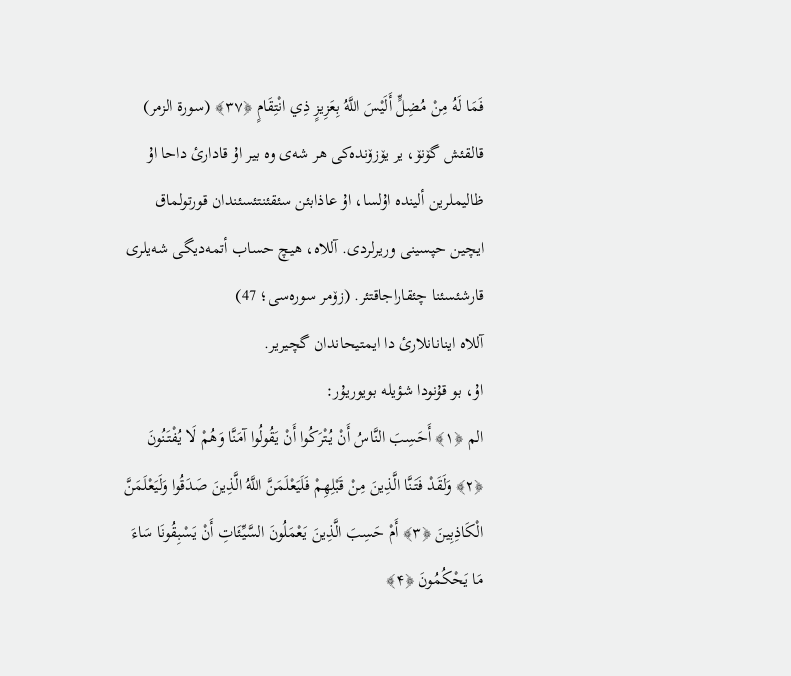فَمَا لَهُ مِنْ مُضِلٍّ أَلَيْسَ اللَّهُ بِعَزِيزٍ ذِي انْتِقَامٍ ﴿۳۷﴾ (سورة الزمر)
قالقئش گۆنۆ، یر یۆزۆندەکی هر شەی وە بیر اۇ قادارئ داحا اۇ ظالیملرین ألیندە اۇلسا، اۇ عاذابئن سئقئنتئسئندان قورتولماق ایچین حپسینی وریرلردی. آللاە، هیچ حساب أتمەدیگی شەیلری قارشئسئنا چئقاراجاقتئر. (زۆمر سورەسی؛ 47)
آللاە اینانانلارئ دا ایمتیحاندان گچیریر.
اۇ، بو قۇنودا شؤیلە بویوریۇر:
الم ﴿۱﴾ أَحَسِبَ النَّاسُ أَنْ يُتْرَكُوا أَنْ يَقُولُوا آمَنَّا وَهُمْ لَا يُفْتَنُونَ ﴿۲﴾ وَلَقَدْ فَتَنَّا الَّذِينَ مِنْ قَبْلِهِمْ فَلَيَعْلَمَنَّ اللَّهُ الَّذِينَ صَدَقُوا وَلَيَعْلَمَنَّ الْكَاذِبِينَ ﴿۳﴾ أَمْ حَسِبَ الَّذِينَ يَعْمَلُونَ السَّيِّئَاتِ أَنْ يَسْبِقُونَا سَاءَ مَا يَحْكُمُونَ ﴿۴﴾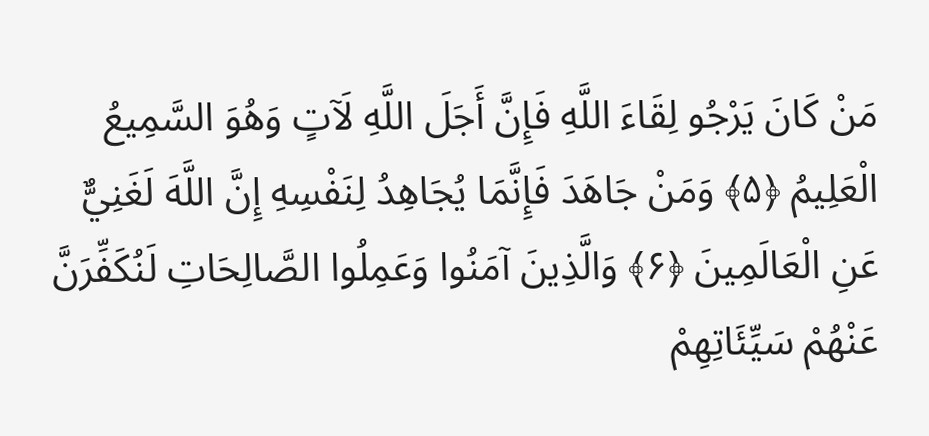مَنْ كَانَ يَرْجُو لِقَاءَ اللَّهِ فَإِنَّ أَجَلَ اللَّهِ لَآتٍ وَهُوَ السَّمِيعُ الْعَلِيمُ ﴿۵﴾ وَمَنْ جَاهَدَ فَإِنَّمَا يُجَاهِدُ لِنَفْسِهِ إِنَّ اللَّهَ لَغَنِيٌّ عَنِ الْعَالَمِينَ ﴿۶﴾ وَالَّذِينَ آمَنُوا وَعَمِلُوا الصَّالِحَاتِ لَنُكَفِّرَنَّ عَنْهُمْ سَيِّئَاتِهِمْ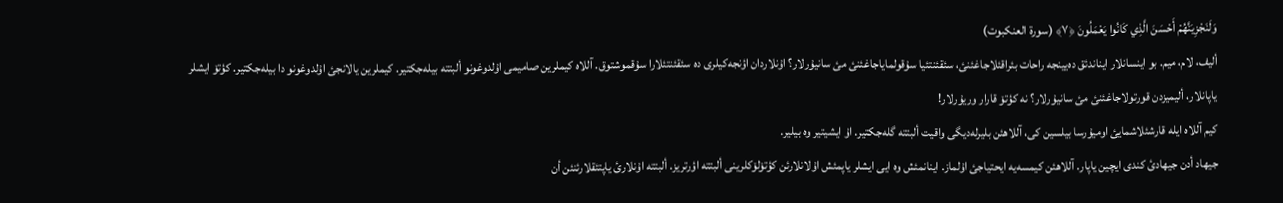وَلَنَجْزِيَنَّهُمْ أَحْسَنَ الَّذِي كَانُوا يَعْمَلُونَ ﴿۷﴾ (سورة العنکبوت)
ألیف، لام، میم. بو اینسانلار ایناندئق دەیینجە راحات بئراقئلاجاغئنئ، سئقئنتئیا سۇقولمایاجاغئنئ مئ سانیۇرلار؟ اۇنلاردان اؤنجەکیلری دە سئقئنتئلارا سۇقموشتوق. آللاە کیملرین صامیمی اۇلدوغونو ألبتتە بیلەجکتیر. کیملرین یالانجئ اۇلدوغونو دا بیلەجکتیر. کؤتۆ ایشلر یاپانلار، ألیمیزدن قورتولاجاغئنئ مئ سانیۇرلار؟ نە کؤتۆ قارار وریۇرلار!
کیم آللاە ایلە قارشئلاشمایئ اومیۇرسا بیلسین کی، آللاهئن بلیرلەدیگی واقیت ألبتتە گلەجکتیر. اۇ ایشیتیر وە بیلیر.
جیهاد أدن جیهادئ کندی ایچین یاپار. آللاهئن کیمسەیە ایحتیاجئ اۇلماز. اینانمئش وە ایی ایشلر یاپمئش اۇلانلارئن کؤتۆلۆکلرینی ألبتتە اؤرتریز. ألبتتە اۇنلارئ یاپتئقلارئنئن أن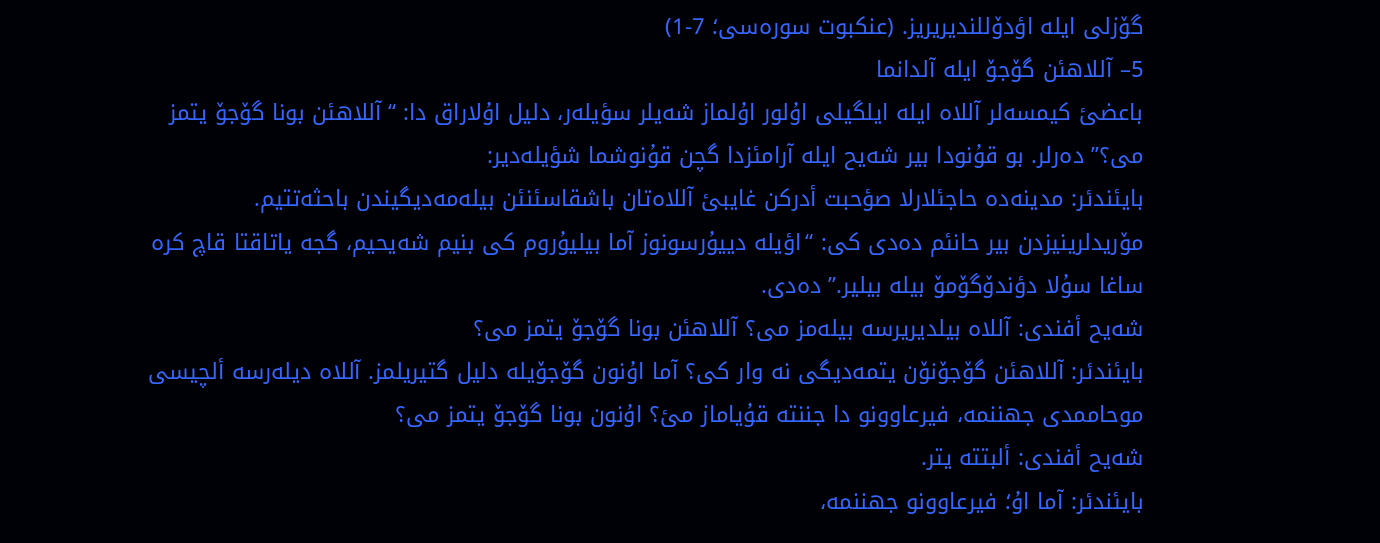گۆزلی ایلە اؤدۆللندیریریز. (عنکبوت سورەسی؛ 7-1)
5– آللاهئن گۆجۆ ایلە آلدانما
باعضئ کیمسەلر آللاە ایلە ایلگیلی اۇلور اۇلماز شەیلر سؤیلەر، دلیل اۇلاراق دا: “آللاهئن بونا گۆجۆ یتمز می؟” دەرلر. بو قۇنودا بیر شەیح ایلە آرامئزدا گچن قۇنوشما شؤیلەدیر:
بایئندئر: مدینەدە حاجئلارلا صؤحبت أدرکن غایبئ آللاەتان باشقاسئنئن بیلەمەدیگیندن باحثەتتیم. مۆریدلرینیزدن بیر حانئم دەدی کی: “اؤیلە دییۇرسونوز آما بیلیۇروم کی بنیم شەیحیم، گجە یاتاقتا قاچ کرە ساغا سۇلا دؤندۆگۆمۆ بیلە بیلیر.” دەدی.
شەیح أفندی: آللاە بیلدیریرسە بیلەمز می؟ آللاهئن بونا گۆجۆ یتمز می؟
بایئندئر: آللاهئن گۆجۆنۆن یتمەدیگی نە وار کی؟ آما اۇنون گۆجۆیلە دلیل گتیریلمز. آللاە دیلەرسە ألچیسی موحاممدی جهننمە، فیرعاوونو دا جننتە قۇیاماز مئ؟ اۇنون بونا گۆجۆ یتمز می؟
شەیح أفندی: ألبتتە یتر.
بایئندئر: آما اۇ؛ فیرعاوونو جهننمە،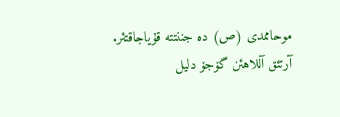موحاممدی (ص) دە جننتتە قۇیاجاقتئر. آرتئق آللاهئن گۆجۆ دلیل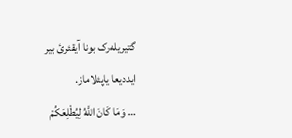گتیریلەرک بونا آیقئرئ بیر ایددیعا یاپئلاماز.
… وَمَا كَانَ اللَّهُ لِيُطْلِعَكُمْ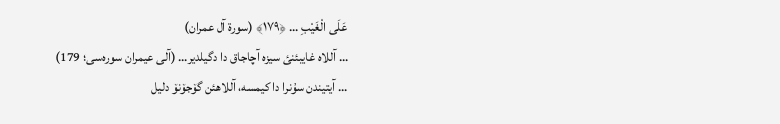عَلَى الْغَيْبِ … ﴿۱۷۹﴾ (سورة آل عمران)
… آللاە غایبئنئ سیزە آچاجاق دا دگیلدیر… (آلی عیمران سورەسی؛ 179)
… آیتیندن سۇنرا دا کیمسە، آللاهئن گۆجۆنۆ دلیل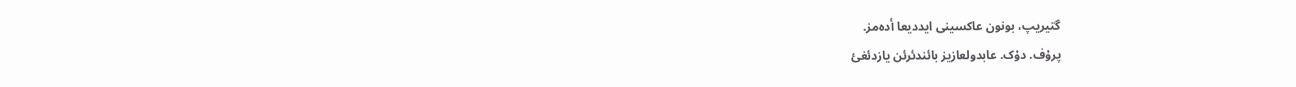گتیریپ، بونون عاکسینی ایددیعا أدەمز.
پرۇف. دۇک. عابدولعازیز بائندئرئن یازدئغئ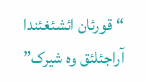“قورئان ائشئغئندا آراجئلئق وە شیرک”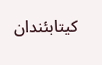کیتابئندان